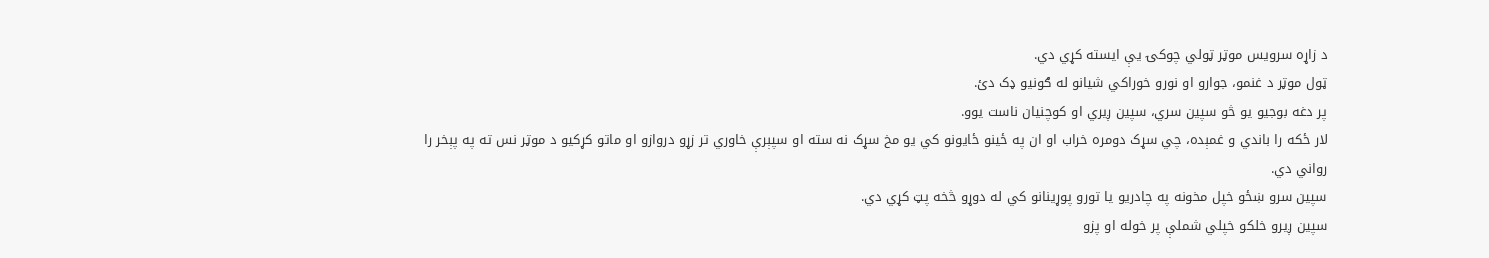د زاړه سرویس موټر ټولي چوکۍ یې ایسته کړي دي.
ټول موټر د غنمو، جوارو او نورو خوراکي شیانو له ګونیو ډک دئ.
پر دغه بوجیو یو څو سپین سري، سپین ږیري او کوچنیان ناست یوو.
لار ځکه را باندي و غمېده، چي سړک دومره خراب او ان په ځینو ځایونو کي یو مخ سړک نه سته او سپېرې خاوري تر زړو دروازو او ماتو کړکیو د موټر نس ته په پېخر را رواني دي.
سپین سرو ښځو خپل مخونه په چادریو یا تورو پوړینانو کي له دوړو څخه پټ کړي دي.
سپین ږیرو خلکو خپلي شملې پر خوله او پزو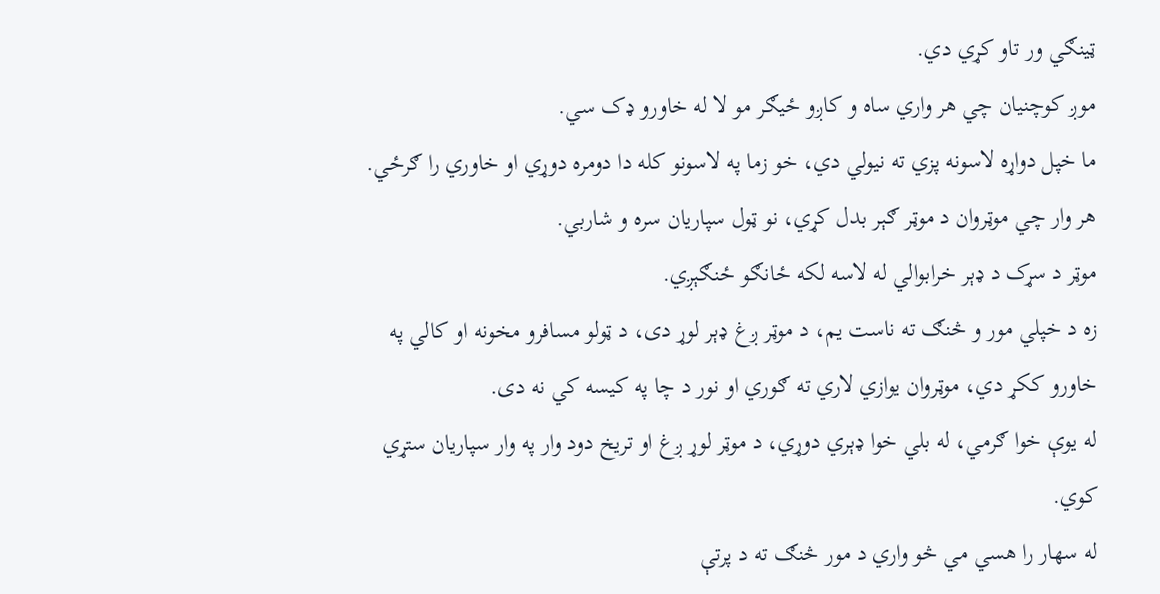ټینګي ور تاو کړي دي.
موږ کوچنیان چي هر واري ساه و کاږو ځیګر مو لا له خاورو ډک سي.
ما خپل دواړه لاسونه پزي ته نیولي دي، خو زما په لاسونو کله دا دومره دوړي او خاوري را ګرځي.
هر وار چي موټروان د موټر ګېر بدل کړي، نو ټول سپاریان سره و شاربي.
موټر د سړک د ډېر خرابوالي له لاسه لکه ځانګو ځنګېږي.
زه د خپلي مور و څنګ ته ناست یم، د موټر ږغ ډېر لوړ دی، د ټولو مسافرو مخونه او کالي په خاورو ککړ دي، موټروان یوازي لاري ته ګوري او نور د چا په کیسه کي نه دی.
له یوې خوا ګرمي، له بلي خوا ډېري دوړي، د موټر لوړ ږغ او تریخ دود وار په وار سپاریان ستړي کوي.
له سهار را هسي مي څو واري د مور څنګ ته د پرتې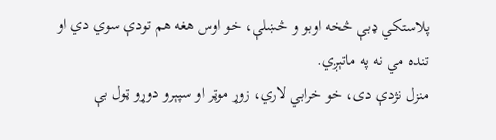پلاستکي ډبې څخه اوبو و څښلې، خو اوس هغه هم تودې سوي دي او تنده مي نه په ماتېږي.
منزل نژدې دی، خو خرابي لاري، زوړ موټر او سپېرو دوړو ټول بې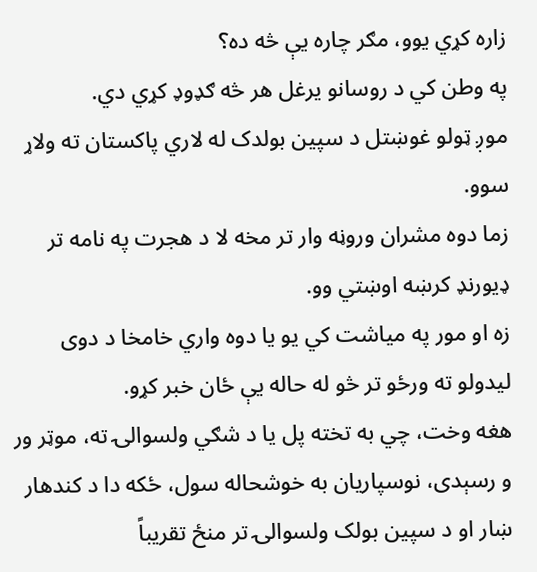زاره کړي یوو، مګر چاره یې څه ده؟
په وطن کي د روسانو یرغل هر څه ګډوډ کړي دي.
موږ ټولو غوښتل د سپین بولدک له لاري پاکستان ته ولاړ سوو.
زما دوه مشران وروڼه وار تر مخه لا د هجرت په نامه تر ډیورنډ کرښه اوښتي وو.
زه او مور په میاشت کي یو یا دوه واري خامخا د دوی لیدولو ته ورځو تر څو له حاله یې ځان خبر کړو.
هغه وخت، چي به تخته پل یا د شګي ولسوالۍ ته، موټر ور و رسېدی، نوسپاریان به خوشحاله سول، ځکه دا د کندهار ښار او د سپین بولک ولسوالۍ تر منځ تقریباً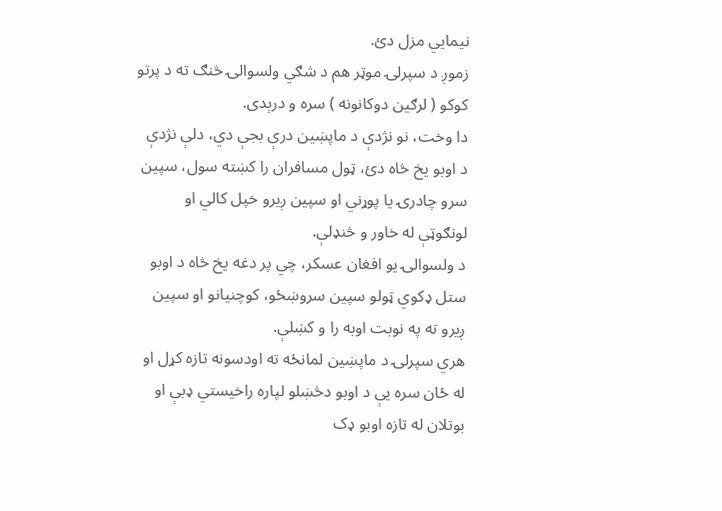نیمایي مزل دئ.
زموږ د سپرلۍ موټر هم د شګي ولسوالۍ څنګ ته د پرتو کوکو ( لرګین دوکانونه ) سره و درېدی.
دا وخت، نو نژدې د ماپښین درې بجې دي، دلې نژدې د اوبو یخ څاه دئ، ټول مسافران را کښته سول، سپین سرو چادرۍ یا پوړني او سپین ږیرو خپل کالي او لونګوټې له خاور و څنډلې.
د ولسوالۍ یو افغان عسکر، چي پر دغه یخ څاه د اوبو ستل ډکوي ټولو سپین سروښځو، کوچنیانو او سپین ږیرو ته په نوبت اوبه را و کښلې.
هري سپرلۍ د ماپښین لمانځه ته اودسونه تازه کړل او له ځان سره یې د اوبو دڅښلو لپاره راخیستي ډبې او بوتلان له تازه اوبو ډک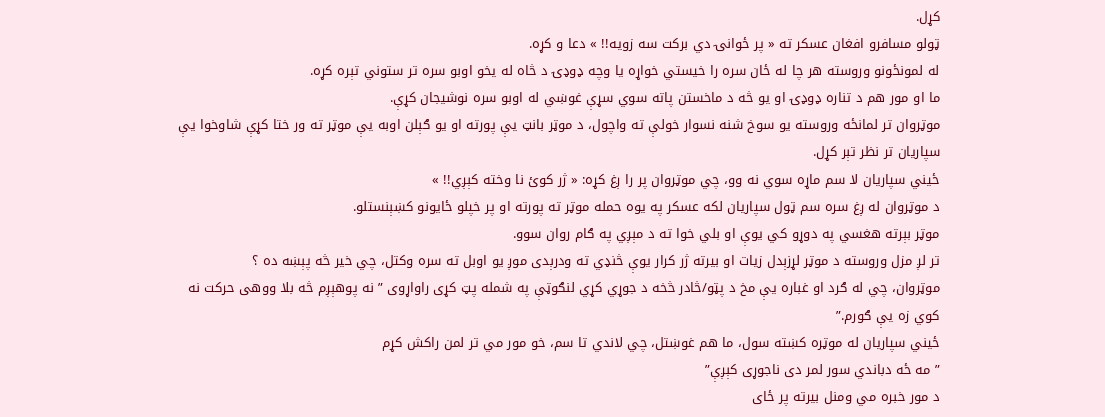کړل.
ټولو مسافرو افغان عسکر ته « پر ځوانۍ دي برکت سه زویه!! » دعا و کړه.
له لمونځونو وروسته هر چا له ځان سره را خیستي خواړه یا وچه ډوډۍ د څاه له یخو اوبو سره تر ستوني تېره کړه.
ما او مور هم د تناره ډوډۍ او یو څه د ماخستن پاته سوي سړې غوښي له اوبو سره نوشيجان کړې.
موټروان تر لمانځه وروسته یو سوخ شنه نسوار خولې ته واچول، د موټر بانټ یې پورته او یو ګېلن اوبه یې موټر ته ور ختا کړې شاوخوا یې سپاریان تر نظر تېر کړل.
ځیني سپاریان لا سم ماړه سوي نه وو، چي موټروان پر را ږغ کړه: « ژر کوئ نا وخته کېږي!! »
د موټروان له ږغ سره سم ټول سپاریان لکه عسکر په یوه حمله موټر ته پورته او پر خپلو ځایونو کښېنستلو.
موټر بېرته هغسي په دوړو کي یوې او بلي خوا ته د مېږي په ګام روان سوو.
تر لږ مزل وروسته د موټر لړزېدل زیات او بیرته ژر کرار یوې څنډي ته ودرېدی موږ یو اوبل ته سره وکتل، چي خیر څه پېښه ده ؟
موټروان، چي له ګرد او غباره یې مخ د پټو/څادر څخه د جوړي کړي لنګوټې په شمله پټ کړی راواړوی ” نه پوهېږم څه بلا ووهی حرکت نه کوي زه یې ګورم.”
ځیني سپاریان له موټره کښته سول، ما هم غوښتل، چي لاندي تا سم، خو مور مي تر لمن راکش کړم
” مه ځه دباندي سور لمر دی ناجوړی کېږې”
د مور خبره مي ومنل بیرته پر ځای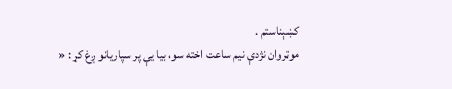کښېناستم .
موټروان نژدې نیم ساعت اخته سو، بیا یې پر سپاریانو ږغ کړ : «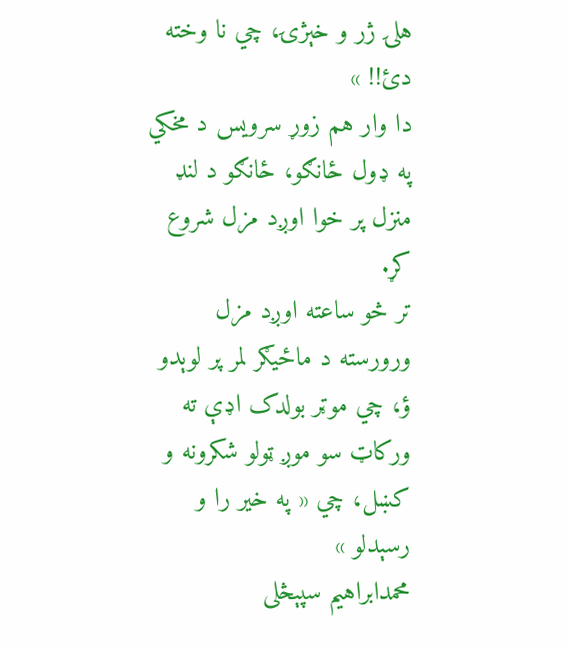هلۍ ژر و خېژۍ، چي نا وخته دئ!! »
دا وار هم زوړ سرویس د مخکي په ډول ځانګو، ځانګو د لنډ منزل پر خوا اوږد مزل شروع کړ.
تر څو ساعته اوږد مزل ورورسته د ماځیګر لمر پر لوېدو ؤ، چي موټر بولدک اډې ته ورکاټ سو موږ ټولو شکرونه و کښل، چي « په خیر را و رسېدلو »
محمدابراهیم سپېڅلی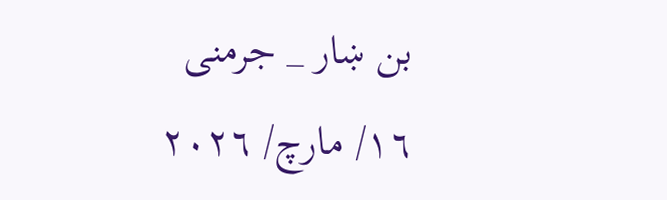بن ښار _ جرمنی
١٦/ مارچ/ ٢٠٢٦